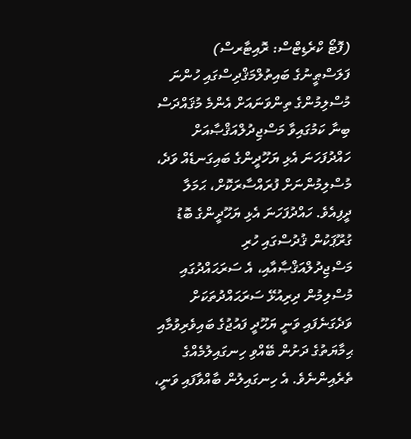(ފޮޓޯ ކްރެޑިޓްސް: ރޮއިޓާރސް)
ފަލަސްޠީނުގެ ބައިތުލްމަޤްދިސްގައި ހުންނަ މުސްލިމުންގެ ތިންވަނައަށް އެންމެ މުޤައްދަސް ބިނާ ކަމުގައިވާ މަސްޖިދުލްއަޤްޞާއަށް ހައްދުފަހަނަ އެޅި ޔަހޫދީންގެ ބައިގަނޑެއް ވަދެ، މުސްލިމުންނަށް ފުރައްސާރަކޮށް، ޙަމަލާ ދީފިއެވެ. ހައްދުފަހަނަ އެޅި ޔަހޫދީންގެ ބޮޑު ގުރޫޕަކުން ޤުދުސްގައި ހުރި މަސްޖިދުލްއަޤްޞާއާއި، އެ ސަރަޙައްދުގައި މުސްލިމުން ދިރިއުޅޭ ސަރަޙައްދުތަކަށް ވަދެގަނެފައި ވަނީ ޔަހޫދީ ފައުޖުގެ ބައިވެރިވުމާއި ޙިމާޔަތުގެ ދަށުން ބޭއްވި ހިނގައިލުމެއްގެ ތެރެއިންނެވެ. އެ ހިނގައިލުން ބާއްވާފައި ވަނީ،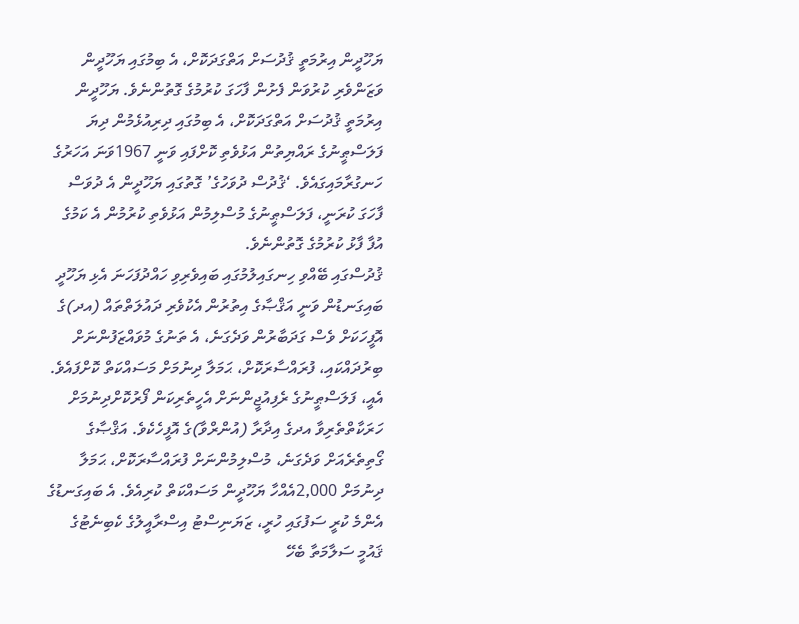ޔަހޫދީން އިރުމަތީ ޤުދުސަށް އަތްގަދަކޮށް، އެ ބިމުގައި ޔަހޫދީން ވަޒަންވެރި ކުރުވަން ފެށުން ފާހަގަ ކުރުމުގެ ގޮތުންނެވެ. ޔަހޫދީން އިރުމަތީ ޤުދުސަށް އަތްގަދަކޮށް، އެ ބިމުގައި ދިރިއުޅެމުން ދިޔަ ފަލަސްޠީނުގެ ރައްޔިތުން އަޅުވެތި ކޮށްފައި ވަނީ 1967ވަނަ އަހަރުގެ ހަނގުރާމައިގައެވެ. ‘ޤުދުސް ދުވަހުގެ’ ގޮތުގައި ޔަހޫދީން އެ ދުވަސް ފާހަގަ ކުރަނީ، ފަލަސްޠީނުގެ މުސްލިމުން އަޅުވެތި ކުރުމުން އެ ކަމުގެ އުފާ ފާޅު ކުރުމުގެ ގޮތުންނެވެ.
ޤުދުސްގައި ބޭއްވި ހިނގައިލުމުގައި ބައިވެރިވި ހައްދުފަހަނަ އެޅި ޔަހޫދީ ބައިގަނޑުން ވަނީ އަޤްޞާގެ އިތުރުން އެކުވެރި ދައުލަތްތައް (އދ)ގެ އޮފީހަކަށް ވެސް ގަދަބާރުން ވަދެގަނެ، އެ ތަނުގެ މުވައްޒަފުންނަށް ބިރުދައްކައި، ފުރައްސާރަކޮށް، ޙަމަލާ ދިނުމަށް މަސައްކަތް ކޮށްފައެވެ. އެއީ، ފަލަސްޠީނުގެ ރެފިއުޖީންނަށް އެހީތެރިކަން ފޯރުކޮށްދިނުމަށް ހަރަކާތްތެރިވާ އދގެ އިދާރާ (އުންރްވާ)ގެ އޮފީހެކެވެ. އަޤްޞާގެ ގޯތިތެރެއަށް ވަދެގަނެ، މުސްލިމުންނަށް ފުރައްސާރަކޮށް، ޙަމަލާ ދިނުމަށް 2,000އެއްހާ ޔަހޫދީން މަސައްކަތް ކުރިއެވެ. އެ ބައިގަނޑުގެ އެންމެ ކުރީ ސަފުގައި ހުރީ، ޒަޔަނިސްޓު އިސްރާއީލުގެ ކެބިނެޓުގެ ޤައުމީ ސަލާމަތާ ބެހޭ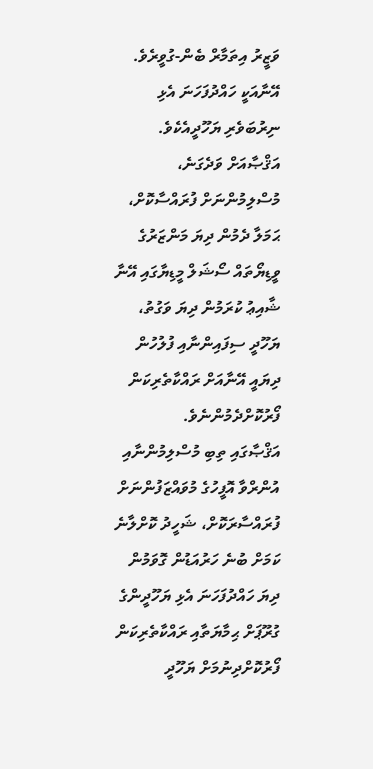ވަޒީރު އިތަމާރް ބެން-ގުވީރެވެ. އޭނާއަކީ ހައްދުފަހަނަ އެޅި ނިރުބަވެރި ޔަހޫދީއެކެވެ. އަޤްޞާއަށް ވަދެގަނެ، މުސްލިމުންނަށް ފުރައްސާކޮށް، ޙަމަލާ ދެމުން ދިޔަ މަންޒަރުގެ ވީޑިޔޯތައް ސޯޝަލް މީޑިޔާގައި އޭނާ ޝާއިޢު ކުރަމުން ދިޔަ ވަގުތު، ޔަހޫދީ ސިފައިންނާއި ފުލުހުން ދިޔައީ އޭނާއަށް ރައްކާތެރިކަން ފޯރުކޮށްދެމުންނެވެ.
އަޤްޞާގައި ތިބި މުސްލިމުންނާއި އުންރްވާ އޮފީހުގެ މުވައްޒަފުންނަށް ފުރައްސާރަކޮށް، ޝަހީދު ކޮށްލާނެ ކަމަށް ބުނެ ހަރުއަޑުން ގޮވަމުން ދިޔަ ހައްދުފަހަނަ އެޅި ޔަހޫދީންގެ ގުރޫޕަށް ޙިމާޔަތާއި ރައްކާތެރިކަން ފޯރުކޮށްދިނުމަށް ޔަހޫދީ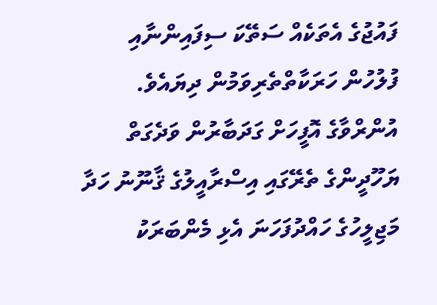ފައުޖުގެ އެތަކެއް ސަތޭކަ ސިފައިންނާއި ފުލުހުން ހަރަކާތްތެރިވަމުން ދިޔައެވެ. އުންރްވާގެ އޮފީހަށް ގަދަބާރުން ވަދެގަތް ޔަހޫދީންގެ ތެރޭގައި އިސްރާއީލުގެ ޤާނޫނު ހަދާ މަޖިލީހުގެ ހައްދުފަހަނަ އެޅި މެންބަރަކު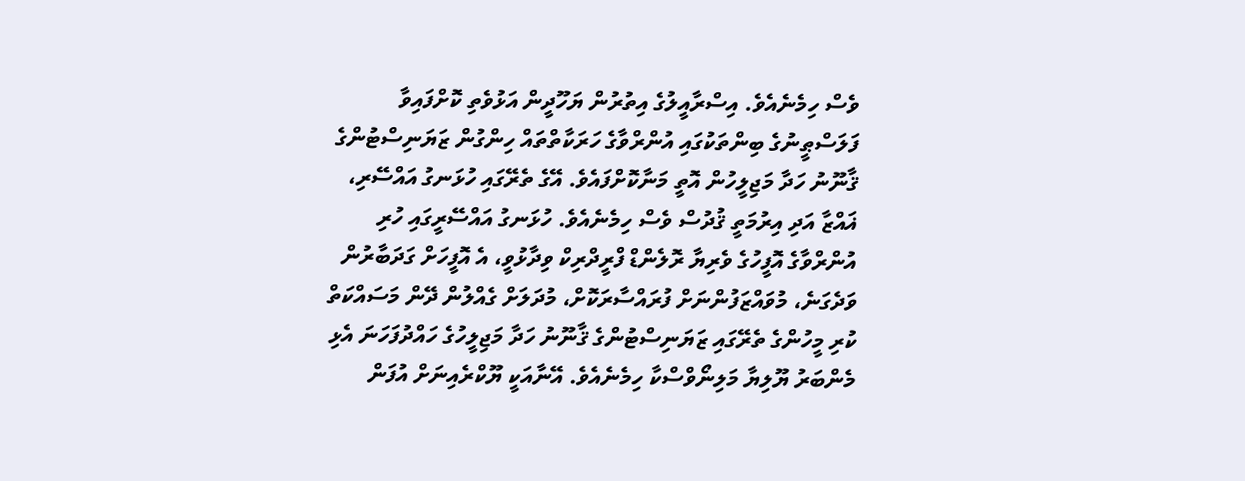ވެސް ހިމެނެއެވެ. އިސްރާއީލުގެ އިތުރުން ޔަހޫދީން އަޅުވެތި ކޮށްފައިވާ ފަލަސްޠީނުގެ ބިންތަކުގައި އުންރްވާގެ ހަރަކާތްތައް ހިންގުން ޒަޔަނިސްޓުންގެ ޤާނޫނު ހަދާ މަޖިލީހުން އޮތީ މަނާކޮށްފައެވެ. އޭގެ ތެރޭގައި ހުޅަނގު އައްސޭރި، ޣައްޒާ އަދި އިރުމަތީ ޤުދުސް ވެސް ހިމެނެއެވެ. ހުޅަނގު އައްސޭރީގައި ހުރި އުންރްވާގެ އޮފީހުގެ ވެރިޔާ ރޮލެންޑް ފްރީދްރިކް ވިދާޅުވީ، އެ އޮފީހަށް ގަދަބާރުން ވަދެގަނެ، މުވައްޒަފުންނަށް ފުރައްސާރަކޮށް، މުދަލަށް ގެއްލުން ދޭން މަސައްކަތް ކުރި މީހުންގެ ތެރޭގައި ޒަޔަނިސްޓުންގެ ޤާނޫނު ހަދާ މަޖިލީހުގެ ހައްދުފަހަނަ އެޅި މެންބަރު ޔޫލިޔާ މަލިނޯވްސްކާ ހިމެނެއެވެ. އޭނާއަކީ ޔޫކްރެއިނަށް އުފަން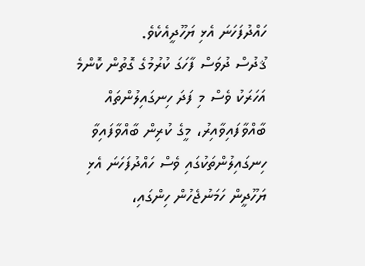ހައްދުފަހަނަ އެޅި ޔަހޫދީއެކެވެ.
ޤުދުސް ދުވަސް ފާހަގަ ކުރުމުގެ ގޮތުން ކޮންމެ އަހަރަކު ވެސް މި ފަދަ ހިނގައިލުންތައް ބާއްވާފައިވާއިރު، މީގެ ކުރިން ބާއްވާފައިވާ ހިނގައިލުންތަކުގައި ވެސް ހައްދުފަހަނަ އެޅި ޔަހޫދީން ހަމަނުޖެހުން ހިންގައި،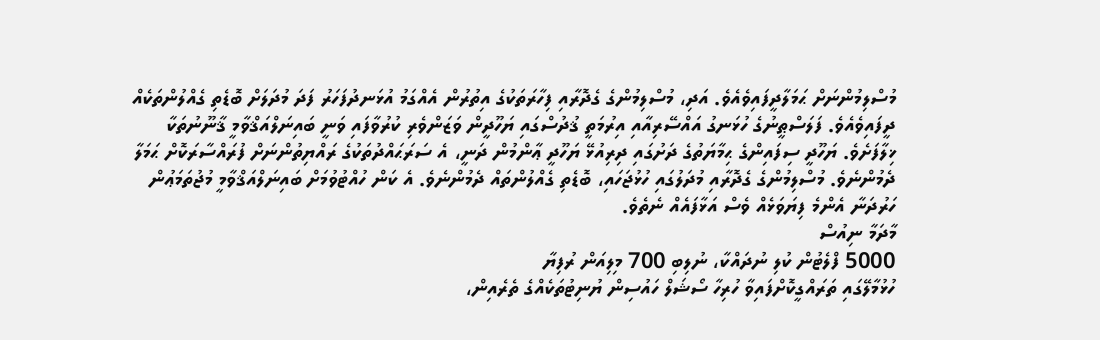މުސްލިމުންނަށް ޙަމަލާދީފައިވެއެވެ. އަދި، މުސްލިމުންގެ ގެދޮރާއި ފިހާރަތަކުގެ އިތުރުން އެއްގަމު އުޅަނދުފަހަރު ފަދަ މުދަލަށް ބޮޑެތި ގެއްލުންތަކެއް ދީފައިވެއެވެ. ފަލަސްޠީނުގެ ހުޅަނގު އައްސޭރިއާއި އިރުމަތީ ޤުދުސްގައި ޔަހޫދީން ވަޒަންވެރި ކުރުވާފައި ވަނީ ބައިނަލްއަޤްވާމީ ޤާނޫނުތަކާ ޚިލާފަށެވެ. ޔަހޫދީ ސިފައިންގެ ޙިމާޔަތުގެ ދަށުގައި ދިރިއުޅޭ ޔަހޫދީ ޢާންމުން ދަނީ، އެ ސަރަޙައްދުތަކުގެ ރައްޔިތުންނަށް ފުރައްސާރަކޮށް ޙަމަލާ ދެމުންނެވެ. މުސްލިމުންގެ ގެދޮރާއި މުދަލުގައި ހުޅުޖަހައި، ބޮޑެތި ގެއްލުންތައް ދެމުންނެވެ. އެ ކަން ހުއްޓުވުމަށް ބައިނަލްއަޤްވާމީ މުޖުތަމަޢުން ހަރުދަނާ އެންމެ ފިޔަވަޅެއް ވެސް އަޅާފައެއް ނެތެވެ.
މާދަމާ ނިއުސް
5000 ފްލެޓުން ކުލި ނުދައްކާ، ނުލިބި 700 މިލިއަން ރުފިޔާ
ހުޅުމާލޭގައި ތަރައްގީކޮށްފައިވާ ހުރިހާ ސޯޝަލް ހައުސިން ޔުނިޓުތަކެއްގެ ތެރެއިން،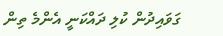ގަވައިދުން ކުލި ދައްކަނީ އެންމެ ތިން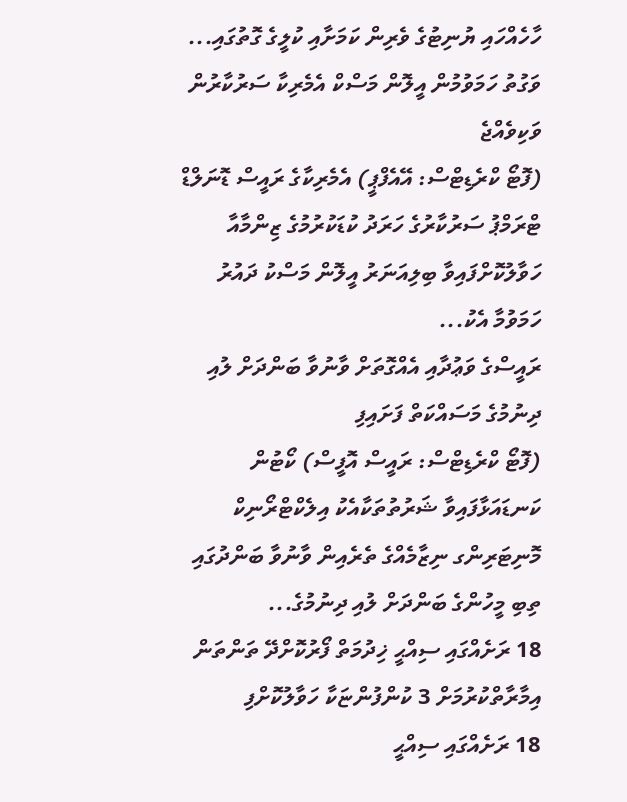ހާހެއްހައި ޔުނިޓުގެ ވެރިން ކަމަށާއި ކުލީގެ ގޮތުގައި...
ވަގުތު ހަމަވުމުން އީލޮން މަސްކް އެމެރިކާ ސަރުކާރުން ވަކިވެއްޖެ
(ފޮޓޯ ކްރެޑިޓްސް: އޭއެފްޕީ) އެމެރިކާގެ ރައީސް ޑޮނަލްޑް ޓްރަމްޕު ސަރުކާރުގެ ހަރަދު ކުޑަކުރުމުގެ ޒިންމާއާ ހަވާލުކޮށްފައިވާ ބިލިއަނަރު އީލޮން މަސްކު ދައުރު ހަމަވުމާ އެކު...
ރައީސްގެ ވަޢުދާއި އެއްގޮތަށް ވާނުވާ ބަންދަށް ލުއި ދިނުމުގެ މަސައްކަތް ފަށައިފި
(ފޮޓޯ ކްރެޑިޓްސް: ރައީސް އޮފީސް) ކޯޓުން ކަނޑައަޅާފައިވާ ޝަރުތުތަކާއެކު އިލެކްޓްރޯނިކް މޮނިޓަރިންގ ނިޒާމެއްގެ ތެރެއިން ވާނުވާ ބަންދުގައި ތިބި މީހުންގެ ބަންދަށް ލުއި ދިނުމުގެ...
18 ރަށެއްގައި ސިއްޙީ ޚިދުމަތް ފޯރުކޮށްދޭ ތަންތަން އިމާރާތްކުރުމަށް 3 ކުންފުންޏަކާ ހަވާލުކޮށްފި
18 ރަށެއްގައި ސިއްޙީ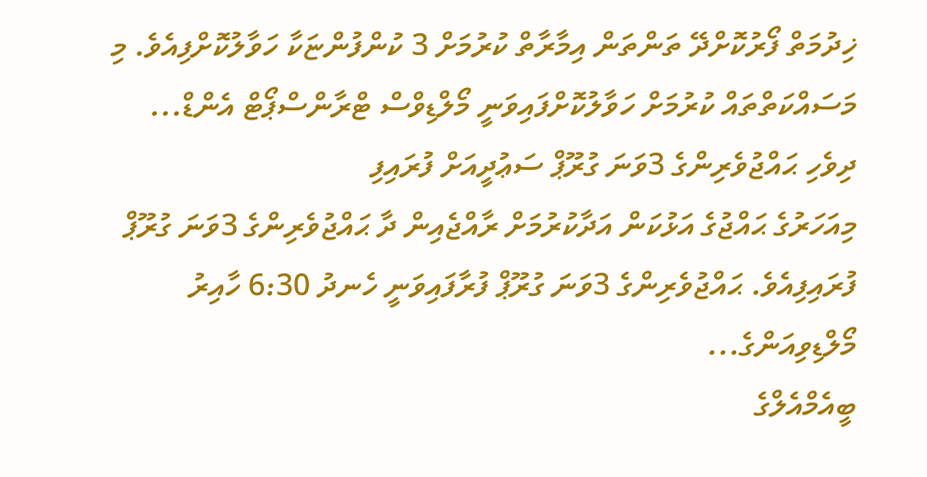ޚިދުމަތް ފޯރުކޮށްދޭ ތަންތަން އިމާރާތް ކުރުމަށް 3 ކުންފުންޏަކާ ހަވާލުކޮށްފިއެވެ. މި މަސައްކަތްތައް ކުރުމަށް ހަވާލުކޮށްފައިވަނީ މޯލްޑިވްސް ޓްރާންސްޕޯޓް އެންޑް...
ދިވެހި ޙައްޖުވެރިންގެ 3ވަނަ ގުރޫޕް ސަޢުދީއަށް ފުރައިފި
މިއަހަރުގެ ޙައްޖުގެ އަޅުކަން އަދާކުރުމަށް ރާއްޖެއިން ދާ ޙައްޖުވެރިންގެ 3ވަނަ ގުރޫޕް ފުރައިފިއެވެ. ޙައްޖުވެރިންގެ 3ވަނަ ގުރޫޕް ފުރާފައިވަނީ ހެނދު 6:30 ހާއިރު މޯލްޑިވިއަންގެ...
ބީއެމްއެލްގެ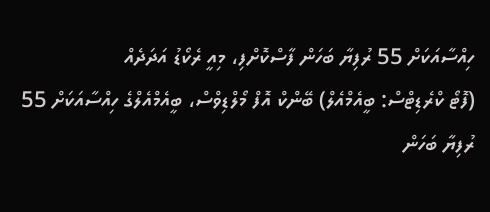ހިއްސާއަކަށް 55 ރުފިޔާ ބަހަން ފާސްކޮށްފި، މިއީ ރެކޯޑު އަދަދެއް
(ފޮޓޯ ކްރެޑިޓްސް: ބީއެމްއެލް) ބޭންކް އޮފް މޯލްޑިވްސް، ބީއެމްއެލްގެ ހިއްސާއަކަށް 55 ރުފިޔާ ބަހަން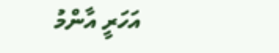އަހަރީ އާންމު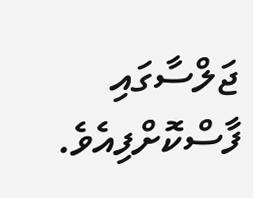ޖަލްސާގައި ފާސްކޮށްފިއެވެ.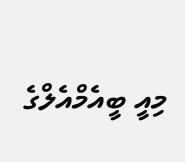މިއީ ބީއެމްއެލްގެ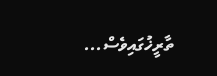ތާރީޚުގައިވެސް...